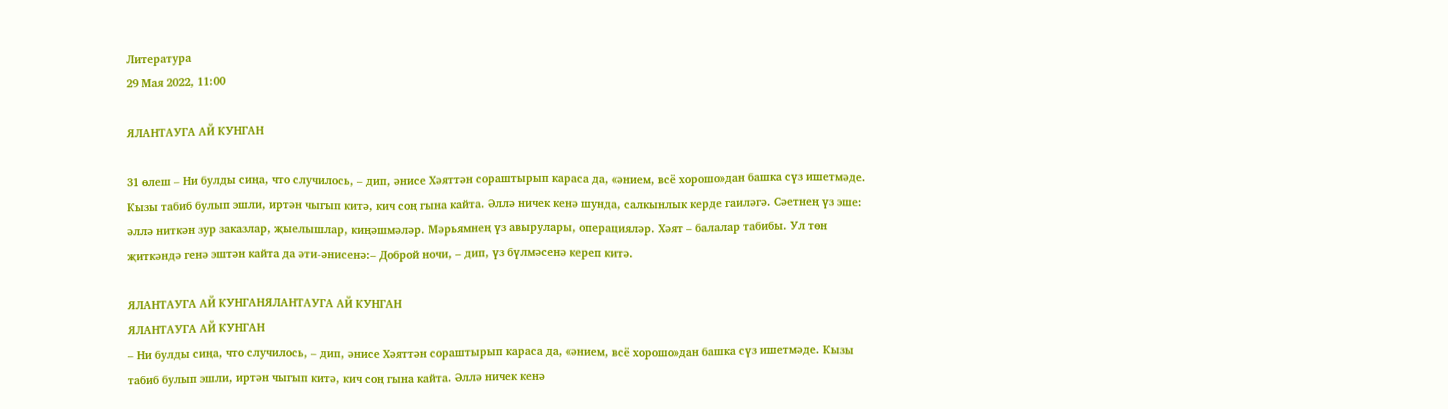Литература
29 Мая 2022, 11:00

ЯЛАНТАУГА АЙ КУНГАН

31 өлеш – Ни булды сиңа, что случилось, – дип, әнисе Хәяттән сораштырып караса да, «әнием, всё хорошо»дан башка сүз ишетмәде. Кызы табиб булып эшли, иртән чыгып китә, кич соң гына кайта. Әллә ничек кенә шунда, салкынлык керде гаиләгә. Сәетнең үз эше: әллә ниткән зур заказлар, җыелышлар, киңәшмәләр. Мәрьямнең үз авырулары, операцияләр. Хәят – балалар табибы. Ул төн җиткәндә генә эштән кайта да әти-әнисенә:– Доброй ночи, – дип, үз бүлмәсенә кереп китә.

ЯЛАНТАУГА АЙ КУНГАНЯЛАНТАУГА АЙ КУНГАН
ЯЛАНТАУГА АЙ КУНГАН
– Ни булды сиңа, что случилось, – дип, әнисе Хәяттән сораштырып караса да, «әнием, всё хорошо»дан башка сүз ишетмәде. Кызы табиб булып эшли, иртән чыгып китә, кич соң гына кайта. Әллә ничек кенә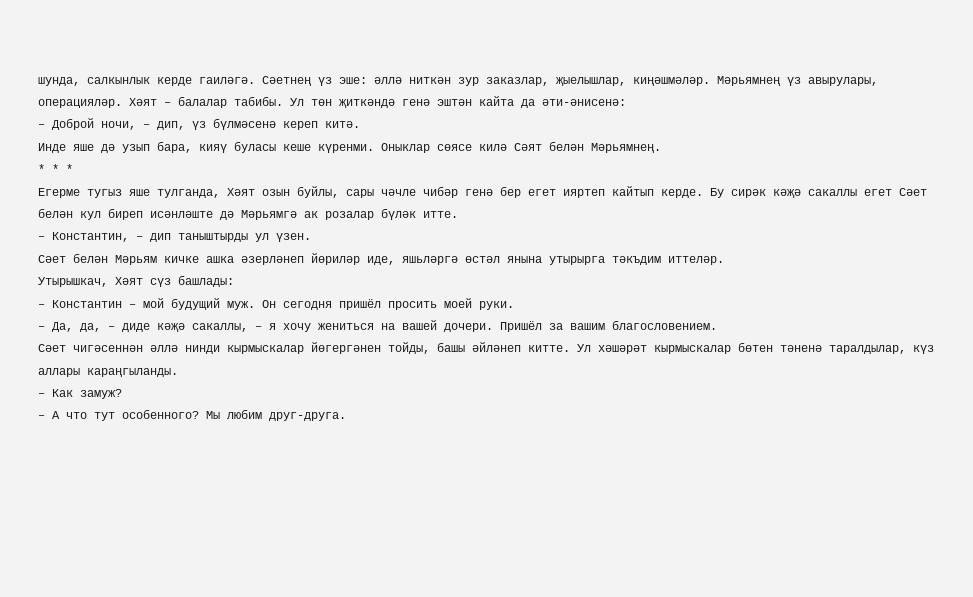шунда, салкынлык керде гаиләгә. Сәетнең үз эше: әллә ниткән зур заказлар, җыелышлар, киңәшмәләр. Мәрьямнең үз авырулары, операцияләр. Хәят – балалар табибы. Ул төн җиткәндә генә эштән кайта да әти-әнисенә:
– Доброй ночи, – дип, үз бүлмәсенә кереп китә.
Инде яше дә узып бара, кияү буласы кеше күренми. Оныклар сөясе килә Сәят белән Мәрьямнең.
* * *
Егерме тугыз яше тулганда, Хәят озын буйлы, сары чәчле чибәр генә бер егет ияртеп кайтып керде. Бу сирәк кәҗә сакаллы егет Сәет белән кул биреп исәнләште дә Мәрьямгә ак розалар бүләк итте.
– Константин, – дип таныштырды ул үзен.
Сәет белән Мәрьям кичке ашка әзерләнеп йөриләр иде, яшьләргә өстәл янына утырырга тәкъдим иттеләр.
Утырышкач, Хәят сүз башлады:
– Константин – мой будущий муж. Он сегодня пришёл просить моей руки.
– Да, да, – диде кәҗә сакаллы, – я хочу жениться на вашей дочери. Пришёл за вашим благословением.
Сәет чигәсеннән әллә нинди кырмыскалар йөгергәнен тойды, башы әйләнеп китте. Ул хәшәрәт кырмыскалар бөтен тәненә таралдылар, күз аллары караңгыланды.
– Как замуж?
– А что тут особенного? Мы любим друг-друга.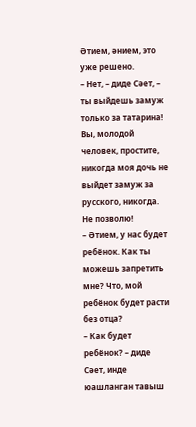Әтием, әнием, это уже решено.
– Нет, – диде Сәет, – ты выйдешь замуж только за татарина! Вы, молодой человек, простите, никогда моя дочь не выйдет замуж за русского, никогда. Не позволю!
– Әтием, у нас будет ребёнок. Как ты можешь запретить мне? Что, мой ребёнок будет расти без отца?
– Как будет ребёнок? – диде Сәет, инде юашланган тавыш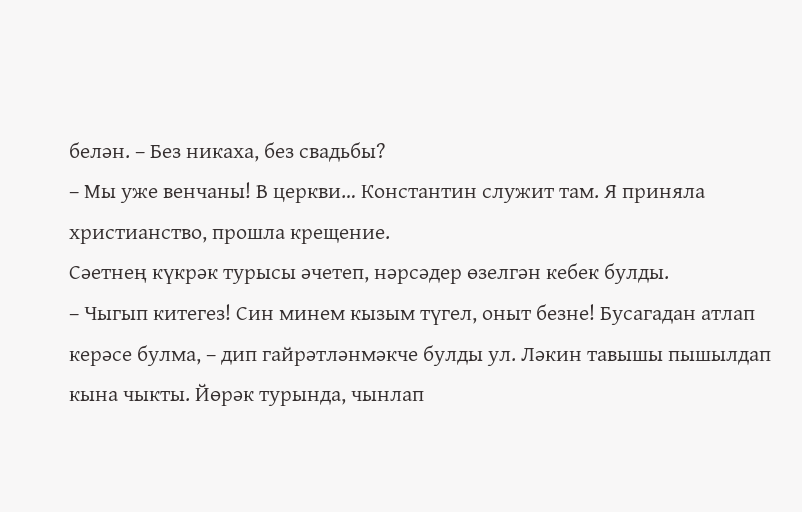белән. – Без никаха, без свадьбы?
– Мы уже венчаны! В церкви… Константин служит там. Я приняла христианство, прошла крещение.
Сәетнең күкрәк турысы әчетеп, нәрсәдер өзелгән кебек булды.
– Чыгып китегез! Син минем кызым түгел, оныт безне! Бусагадан атлап керәсе булма, – дип гайрәтләнмәкче булды ул. Ләкин тавышы пышылдап кына чыкты. Йөрәк турында, чынлап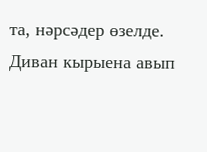та, нәрсәдер өзелде.
Диван кырыена авып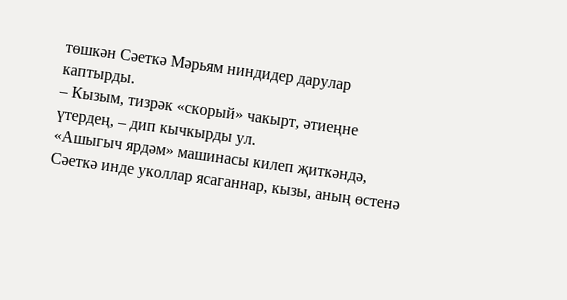төшкән Сәеткә Мәрьям ниндидер дарулар каптырды.
– Кызым, тизрәк «скорый» чакырт, әтиеңне үтердең, – дип кычкырды ул.
«Ашыгыч ярдәм» машинасы килеп җиткәндә, Сәеткә инде уколлар ясаганнар, кызы, аның өстенә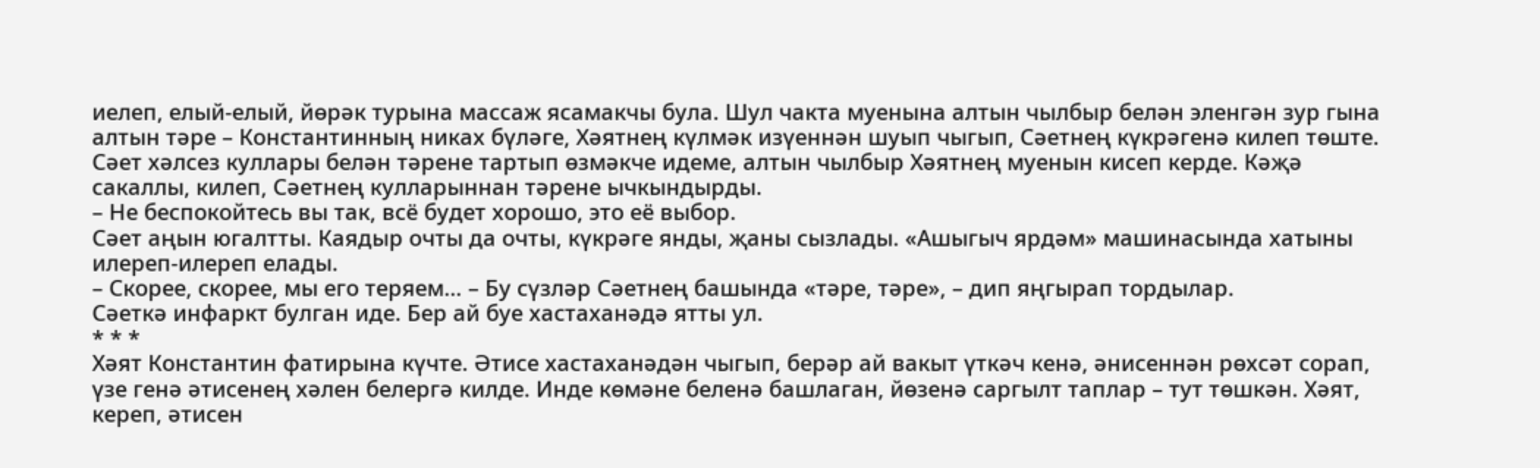иелеп, елый-елый, йөрәк турына массаж ясамакчы була. Шул чакта муенына алтын чылбыр белән эленгән зур гына алтын тәре – Константинның никах бүләге, Хәятнең күлмәк изүеннән шуып чыгып, Сәетнең күкрәгенә килеп төште. Сәет хәлсез куллары белән тәрене тартып өзмәкче идеме, алтын чылбыр Хәятнең муенын кисеп керде. Кәҗә сакаллы, килеп, Сәетнең кулларыннан тәрене ычкындырды.
– Не беспокойтесь вы так, всё будет хорошо, это её выбор.
Сәет аңын югалтты. Каядыр очты да очты, күкрәге янды, җаны сызлады. «Ашыгыч ярдәм» машинасында хатыны илереп-илереп елады.
– Скорее, скорее, мы его теряем… – Бу сүзләр Сәетнең башында «тәре, тәре», – дип яңгырап тордылар.
Сәеткә инфаркт булган иде. Бер ай буе хастаханәдә ятты ул.
* * *
Хәят Константин фатирына күчте. Әтисе хастаханәдән чыгып, берәр ай вакыт үткәч кенә, әнисеннән рөхсәт сорап, үзе генә әтисенең хәлен белергә килде. Инде көмәне беленә башлаган, йөзенә саргылт таплар – тут төшкән. Хәят, кереп, әтисен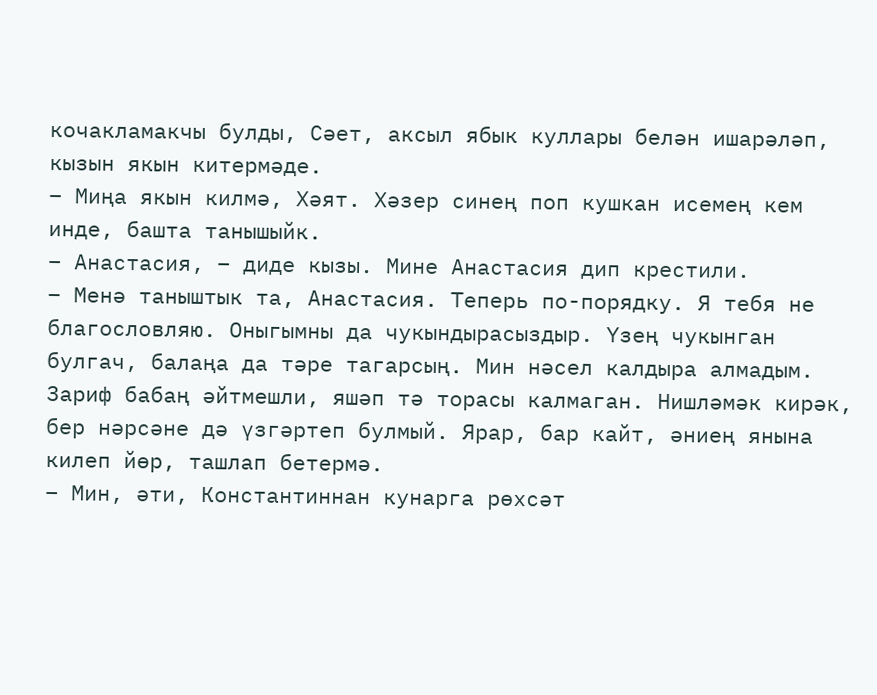кочакламакчы булды, Сәет, аксыл ябык куллары белән ишарәләп, кызын якын китермәде.
– Миңа якын килмә, Хәят. Хәзер синең поп кушкан исемең кем инде, башта танышыйк.
– Анастасия, – диде кызы. Мине Анастасия дип крестили.
– Менә таныштык та, Анастасия. Теперь по-порядку. Я тебя не благословляю. Оныгымны да чукындырасыздыр. Үзең чукынган булгач, балаңа да тәре тагарсың. Мин нәсел калдыра алмадым. Зариф бабаң әйтмешли, яшәп тә торасы калмаган. Нишләмәк кирәк, бер нәрсәне дә үзгәртеп булмый. Ярар, бар кайт, әниең янына килеп йөр, ташлап бетермә.
– Мин, әти, Константиннан кунарга рөхсәт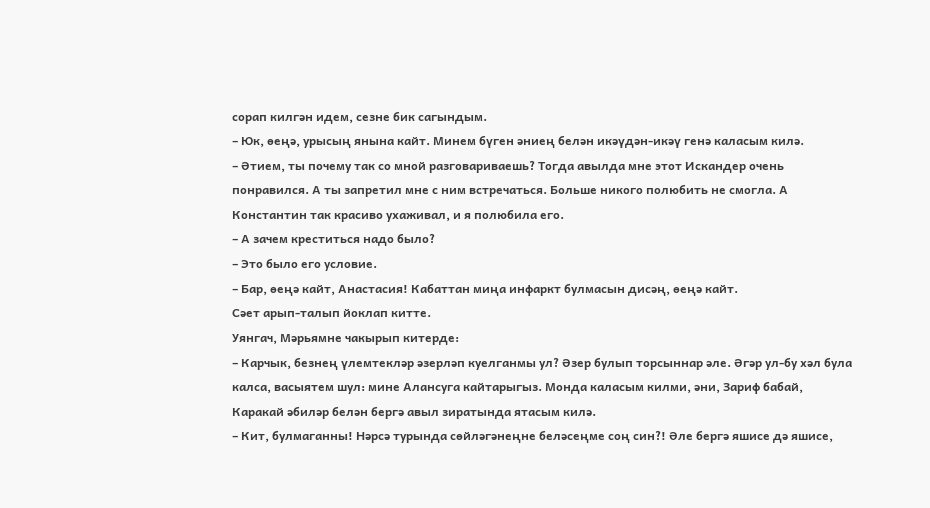сорап килгән идем, сезне бик сагындым.
– Юк, өеңә, урысың янына кайт. Минем бүген әниең белән икәүдән-икәү генә каласым килә.
– Әтием, ты почему так со мной разговариваешь? Тогда авылда мне этот Искандер очень понравился. А ты запретил мне с ним встречаться. Больше никого полюбить не смогла. А Константин так красиво ухаживал, и я полюбила его.
– А зачем креститься надо было?
– Это было его условие.
– Бар, өеңә кайт, Анастасия! Кабаттан миңа инфаркт булмасын дисәң, өеңә кайт.
Сәет арып-талып йоклап китте.
Уянгач, Мәрьямне чакырып китерде:
– Карчык, безнең үлемтекләр әзерләп куелганмы ул? Әзер булып торсыннар әле. Әгәр ул-бу хәл була калса, васыятем шул: мине Алансуга кайтарыгыз. Монда каласым килми, әни, Зариф бабай, Каракай әбиләр белән бергә авыл зиратында ятасым килә.
– Кит, булмаганны! Нәрсә турында сөйләгәнеңне беләсеңме соң син?! Әле бергә яшисе дә яшисе,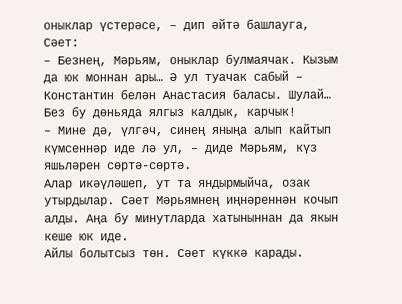оныклар үстерәсе, – дип әйтә башлауга, Сәет:
– Безнең, Мәрьям, оныклар булмаячак. Кызым да юк моннан ары… Ә ул туачак сабый – Константин белән Анастасия баласы. Шулай… Без бу дөньяда ялгыз калдык, карчык!
– Мине дә, үлгәч, синең яныңа алып кайтып күмсеннәр иде лә ул, – диде Мәрьям, күз яшьләрен сөртә-сөртә.
Алар икәүләшеп, ут та яндырмыйча, озак утырдылар. Сәет Мәрьямнең иңнәреннән кочып алды. Аңа бу минутларда хатыныннан да якын кеше юк иде.
Айлы болытсыз төн. Сәет күккә карады.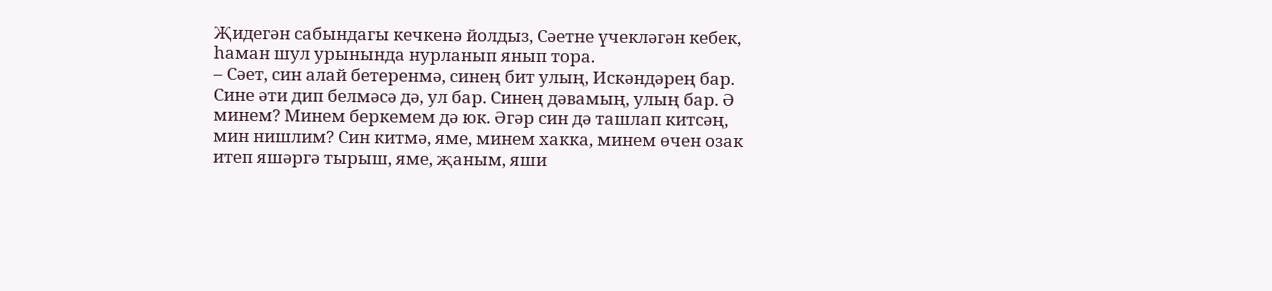Җидегән сабындагы кечкенә йолдыз, Сәетне үчекләгән кебек, һаман шул урынында нурланып янып тора.
– Сәет, син алай бетеренмә, синең бит улың, Искәндәрең бар. Сине әти дип белмәсә дә, ул бар. Синең дәвамың, улың бар. Ә минем? Минем беркемем дә юк. Әгәр син дә ташлап китсәң, мин нишлим? Син китмә, яме, минем хакка, минем өчен озак итеп яшәргә тырыш, яме, җаным, яши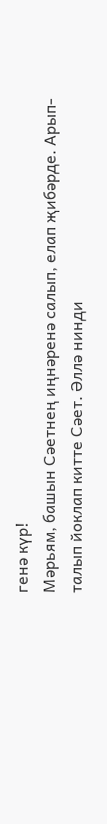генә күр!
Мәрьям, башын Сәетнең иңнәренә салып, елап җибәрде. Арып-талып йоклап китте Сәет. Әллә нинди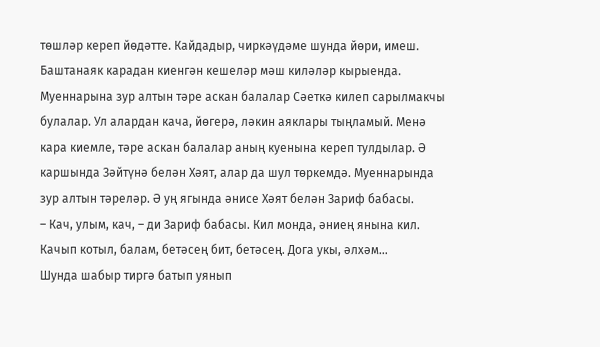төшләр кереп йөдәтте. Кайдадыр, чиркәүдәме шунда йөри, имеш. Баштанаяк карадан киенгән кешеләр мәш киләләр кырыенда. Муеннарына зур алтын тәре аскан балалар Сәеткә килеп сарылмакчы булалар. Ул алардан кача, йөгерә, ләкин аяклары тыңламый. Менә кара киемле, тәре аскан балалар аның куенына кереп тулдылар. Ә каршында Зәйтүнә белән Хәят, алар да шул төркемдә. Муеннарында зур алтын тәреләр. Ә уң ягында әнисе Хәят белән Зариф бабасы.
– Кач, улым, кач, – ди Зариф бабасы. Кил монда, әниең янына кил. Качып котыл, балам, бетәсең бит, бетәсең. Дога укы, әлхәм…
Шунда шабыр тиргә батып уянып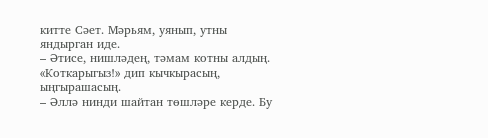китте Сәет. Мәрьям, уянып, утны яндырган иде.
– Әтисе, нишләдең, тәмам котны алдың. «Коткарыгыз!» дип кычкырасың, ыңгырашасың.
– Әллә нинди шайтан төшләре керде. Бу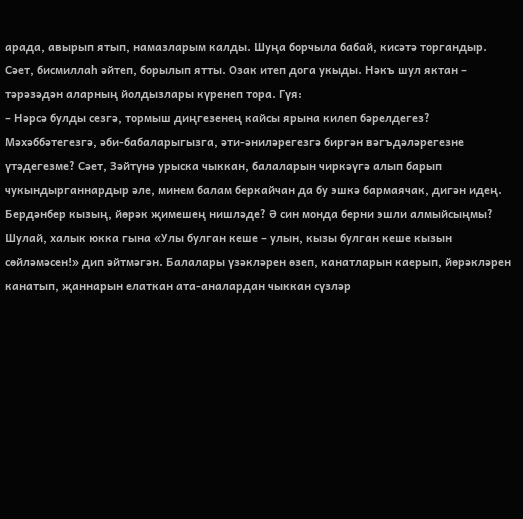арада, авырып ятып, намазларым калды. Шуңа борчыла бабай, кисәтә торгандыр.
Сәет, бисмиллаһ әйтеп, борылып ятты. Озак итеп дога укыды. Нәкъ шул яктан – тәрәзәдән аларның йолдызлары күренеп тора. Гүя:
– Нәрсә булды сезгә, тормыш диңгезенең кайсы ярына килеп бәрелдегез? Мәхәббәтегезгә, әби-бабаларыгызга, әти-әниләрегезгә биргән вәгъдәләрегезне үтәдегезме? Сәет, Зәйтүнә урыска чыккан, балаларын чиркәүгә алып барып чукындырганнардыр әле, минем балам беркайчан да бу эшкә бармаячак, дигән идең. Бердәнбер кызың, йөрәк җимешең нишләде? Ә син монда берни эшли алмыйсыңмы? Шулай, халык юкка гына «Улы булган кеше – улын, кызы булган кеше кызын сөйләмәсен!» дип әйтмәгән. Балалары үзәкләрен өзеп, канатларын каерып, йөрәкләрен канатып, җаннарын елаткан ата-аналардан чыккан сүзләр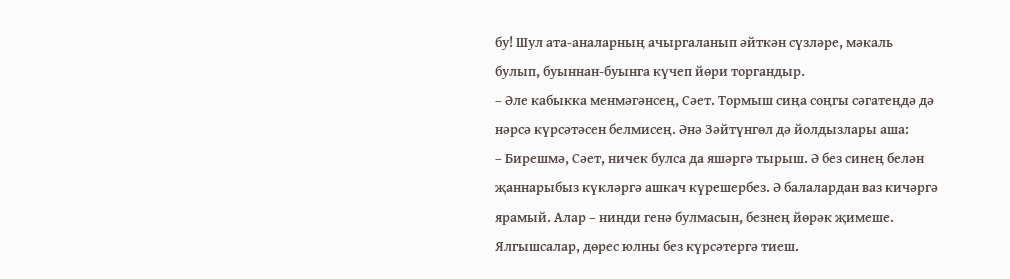бу! Шул ата-аналарның ачыргаланып әйткән сүзләре, мәкаль булып, буыннан-буынга күчеп йөри торгандыр.
– Әле кабыкка менмәгәнсең, Сәет. Тормыш сиңа соңгы сәгатеңдә дә нәрсә күрсәтәсен белмисең. Әнә Зәйтүнгөл дә йолдызлары аша:
– Бирешмә, Сәет, ничек булса да яшәргә тырыш. Ә без синең белән җаннарыбыз күкләргә ашкач күрешербез. Ә балалардан ваз кичәргә ярамый. Алар – нинди генә булмасын, безнең йөрәк җимеше. Ялгышсалар, дөрес юлны без күрсәтергә тиеш.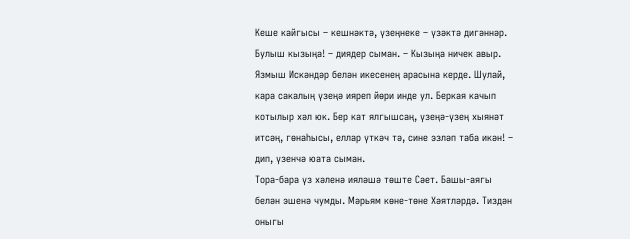Кеше кайгысы – кешнәктә, үзеңнеке – үзәктә дигәннәр. Булыш кызыңа! – диядер сыман. – Кызыңа ничек авыр. Язмыш Искәндәр белән икесенең арасына керде. Шулай, кара сакалың үзеңә ияреп йөри инде ул. Беркая качып котылыр хәл юк. Бер кат ялгышсаң, үзеңә-үзең хыянәт итсәң, гөнаһысы, еллар үткәч тә, сине эзләп таба икән! – дип, үзенчә юата сыман.
Тора-бара үз хәленә ияләшә төште Сәет. Башы-аягы белән эшенә чумды. Мәрьям көне-төне Хәятләрдә. Тиздән оныгы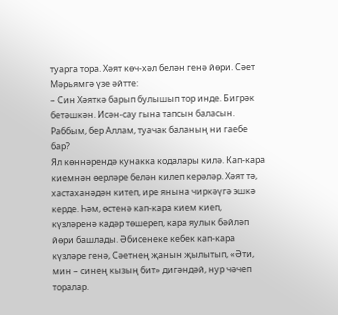туарга тора. Хәят көч-хәл белән генә йөри. Сәет Мәрьямгә үзе әйтте:
– Син Хәяткә барып булышып тор инде. Бигрәк бетәшкән. Исән-сау гына тапсын баласын. Раббым, бер Аллам, туачак баланың ни гаебе бар?
Ял көннәрендә кунакка кодалары килә. Кап-кара киемнән өерләре белән килеп керәләр. Хәят тә, хастаханәдән китеп, ире янына чиркәүгә эшкә керде. Һәм, өстенә кап-кара кием киеп, күзләренә кадәр төшереп, кара яулык бәйләп йөри башлады. Әбисенеке кебек кап-кара күзләре генә, Сәетнең җанын җылытып, «Әти, мин – синең кызың бит» дигәндәй, нур чәчеп торалар.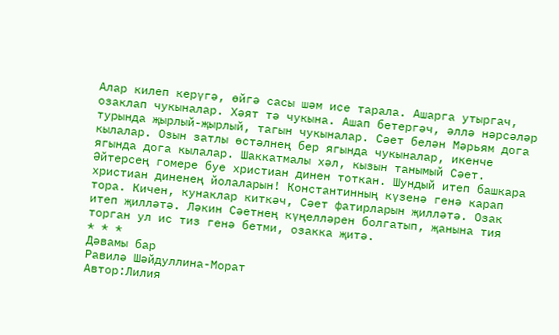Алар килеп керүгә, өйгә сасы шәм исе тарала. Ашарга утыргач, озаклап чукыналар. Хәят тә чукына. Ашап бетергәч, әллә нәрсәләр турында җырлый-җырлый, тагын чукыналар. Сәет белән Мәрьям дога кылалар. Озын затлы өстәлнең бер ягында чукыналар, икенче ягында дога кылалар. Шаккатмалы хәл, кызын танымый Сәет. Әйтерсең гомере буе христиан динен тоткан. Шундый итеп башкара христиан диненең йолаларын! Константинның күзенә генә карап тора. Кичен, кунаклар киткәч, Сәет фатирларын җилләтә. Озак итеп җилләтә. Ләкин Сәетнең күңелләрен болгатып, җанына тия торган ул ис тиз генә бетми, озакка җитә.
* * *
Дәвамы бар
Равилә Шәйдуллина-Морат
Автор:Лилия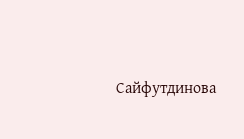Сайфутдинова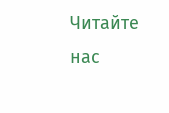Читайте нас